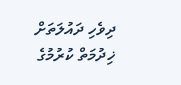ދިވެހި ދައުލަތަށް ޚިދުމަތް ކުރުމުގެ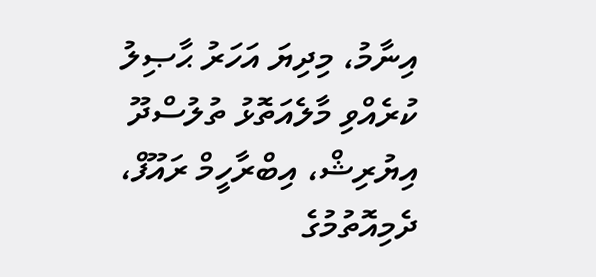އިނާމު، މިދިޔަ އަހަރު ޙާޞިލު ކުރެއްވި މާލެއަތޮޅު ތުލުސްދޫ އިޔުރިޝް، އިބްރާހީމް ރައޫފް، ދެމިއޮތުމުގެ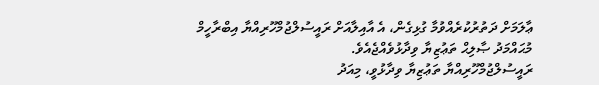ޢާލަމަށް ދަތުރުކުރެއްވުމާ ގުޅިގެން، އެ އާއިލާއަށް ރައީސުލްޖުމްހޫރިއްޔާ އިބްރާހީމް މުޙައްމަދު ޞާލިޙް ތަޢުޒިޔާ ވިދާޅުވެއްޖެއެވެ.
ރައީސުލްޖުމްހޫރިއްޔާ ތަޢުޒިޔާ ވިދާޅުވީ، މިއަދު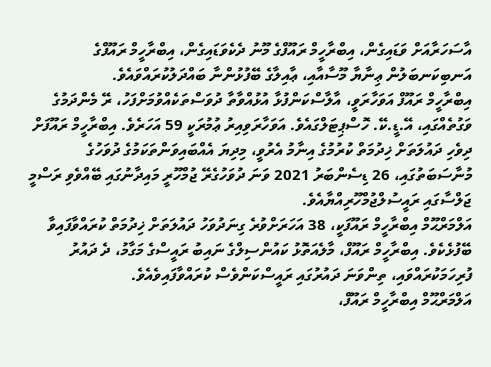އާސަހަރާއަށް ވަޑައިގެން، އިބްރާހީމް ރައޫފްގެ މޫނު ދެކެވަޑައިގެން، އިބްރާހީމް ރައޫފްގެ އަނބިކަނބަލުން ޢިނާޔާ މޫސާއާއި، ޢާއިލާގެ ބޭފުޅުންނާ ބައްދަލުކުރައްވައެވެ.
އިބްރާހީމް ރައޫފް އަވަހާރަވީ، އާލާސްކަންފުޅާ އުޅުއްވާތާ ދުވަސްތަކެއްވުމަށްފަހު، ރޭ މެންދަމުގެ ވަގުތެއްގައި، އޭ.ޑީ.ކޭ. ހޮސްޕިޓަލްގައެވެ. އަވަހާރަވިއިރު ޢުމުރަކީ 59 އަހަރެވެ. އިބްރާހީމް ރައޫފަށް ދިވެހި ދައުލަތަށް ޚިދުމަތް ކުރުމުގެ އިނާމު އެރުވީ، މިދިޔަ އެއްބައިވަންތަކަމުގެ ދުވަހުގެ މުނާސަބަތުގައި، 26 ޑިސެންބަރު 2021 ވަނަ ދުވަހުގެރޭ ޖުމްހޫރީ މައިދާނުގައި ބޭއްވެވި ރަސްމީ ޖަލްސާގައި ރައީސުލްޖުމްހޫރިއްޔާއެވެ.
އަލްމަރްޙޫމް އިބްރާހީމް ރައޫފަކީ، 38 އަހަރަށްވުރެ ގިނަދުވަހު ދައުލަތަށް ޚިދުމަތް ކުރައްވާފައިވާ ބޭފުޅެކެވެ. އިބްރާހީމް ރައޫފް، މާލެއަތޮޅު ކައުންސިލްގެ ނައިބު ރައީސްގެ މަގާމު، ދެ ދައުރު ފުރިހަމަކުރައްވައި، ތިންވަނަ ދައުރުގައި ރައީސްކަންވެސް ކުރައްވާފައިވެއެވެ.
އަލްމަރްޙޫމް އިބްރާހީމް ރައޫފް،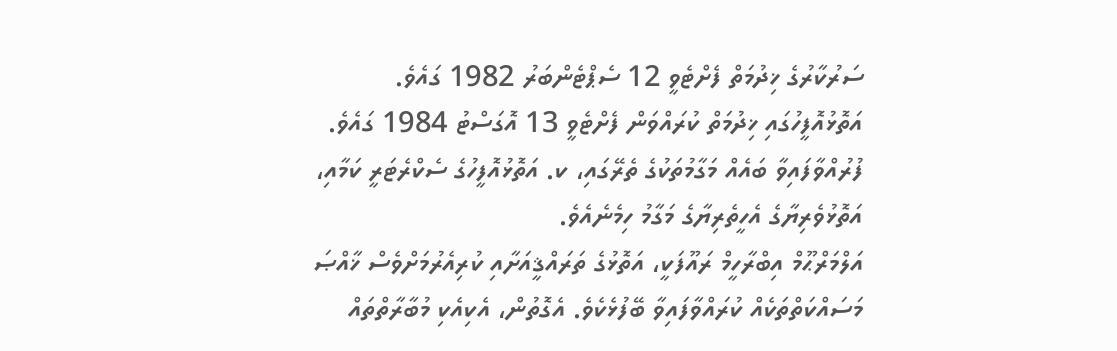ސަރުކާރުގެ ޚިދުމަތް ފެށްޓެވީ 12 ސެޕްޓެންބަރު 1982 ގައެވެ. އަތޮޅުއޮފީހުގައި ޚިދުމަތް ކުރައްވަން ފެށްޓެވީ 13 އޮގަސްޓު 1984 ގައެވެ. ފުރުއްވާފައިވާ ބައެއް މަގާމުތަކުގެ ތެރޭގައި، ކ. އަތޮޅުއޮފީހުގެ ސެކްރެޓަރީ ކަމާއި، އަތޮޅުވެރިޔާގެ އެހީތެރިޔާގެ މަގާމު ހިމެނެއެވެ.
އަލްމަރްޙޫމް އިބްރާހީމް ރައޫފަކީ، އަތޮޅުގެ ތަރައްޤީއަށާއި ކުރިއެރުމަށްވެސް ޚާއްޞަ މަސައްކަތްތަކެއް ކުރައްވާފައިވާ ބޭފުޅެކެވެ. އެގޮތުން، އެކިއެކި މުބާރާތްތައް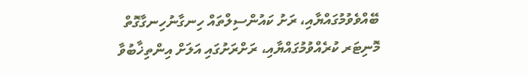ބޭއްވެވުމުގައްޔާއި، ރަށު ކައުންސިލްތައް ހިނގާނުހިނގާގޮތް މޮނިޓަރ ކުރެއްވުމުގައްޔާއި، ރަށްރަށުގައި އަލަށް އިންތިޚާބުވާ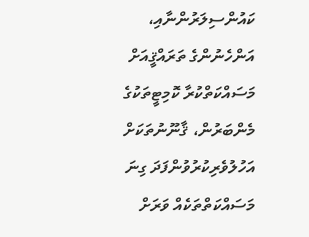ކައުންސިލަރުންނާއި، އަންހެނުންގެ ތަރައްޤީއަށް މަސައްކަތްކުރާ ކޮމިޓީތަކުގެ މެންބަރުން، ޤާނޫނުތަކަށް އަހުލުވެރިކުރުވުންފަދަ ގިނަ މަސައްކަތްތަކެއް ވަރަށް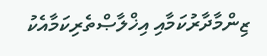ޒިންމާދާރުކަމާއި އިޚްލާޞްތެރިކަމާއެކު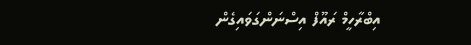އިބްރާހީމް ރައޫފް އިސްނަންގަވައިގެން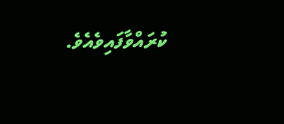ކުރައްވާފައިވެއެވެ.